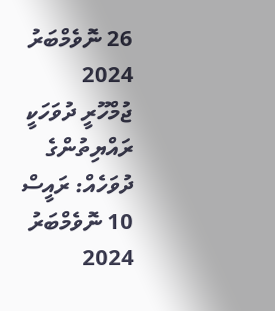26 ނޮވެމްބަރު 2024
ޖުމްހޫރީ ދުވަހަކީ ރައްޔިތުންގެ ދުވަހެއް: ރައީސް
10 ނޮވެމްބަރު 2024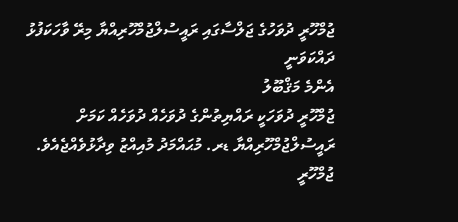ޖުމްހޫރީ ދުވަހުގެ ޖަލްސާގައި ރައީސުލްޖުމްހޫރިއްޔާ މިރޭ ވާހަކަފުޅު ދައްކަވަނީ
އެންމެ މަޤްބޫލު
ޖުމްހޫރީ ދުވަހަކީ ރައްޔިތުންގެ ދުވަހެއް ދުވަހެއް ކަމަށް ރައީސުލްޖުމްހޫރިއްޔާ ޑރ. މުޙައްމަދު މުއިއްޒު ވިދާޅުވެއްޖެއެވެ.
ޖުމްހޫރީ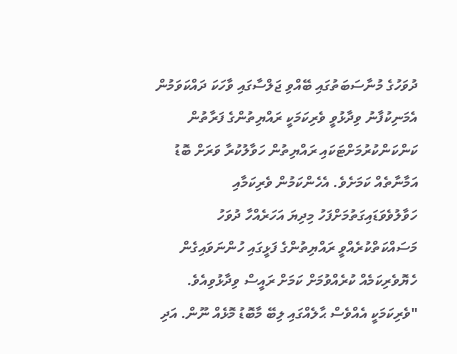ދުވަހުގެ މުނާސަބަތުގައި ބޭއްވި ޖަލްސާގައި ވާހަކަ ދައްކަވަމުން އެމަނިކުފާނު ވިދާޅުވީ ވެރިކަމަކީ ރައްޔިތުންގެ ފަރާތުން ކަންކަންކުރުމަށްޓަކައި ރައްޔިތުން ހަވާލުކުރާ ވަރަށް ބޮޑު އަމާނާތެއް ކަމަށެވެ. އެހެންކަމުން ވެރިކަމާއި ހަވާލުވެވަޑައިގަތުމަށްފަހު މިދިޔަ އަހަރެއްހާ ދުވަހު މަސައްކަތްކުރެއްވީ ރައްޔިތުންގެ ފަޅީގައި ހުންނަވައިގެން ހެޔޮވެރިކަމެއް ކުރެއްވުމަށް ކަމަށް ރައީސް ވިދާޅުވިއެވެ.
"ވެރިކަމަކީ އެއްވެސް ޙާލެއްގައި ލިބޭ މާބޮޑު މޮޅެއް ނޫން. އަދި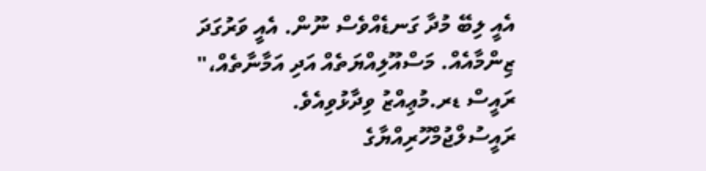އެއީ ލިބޭ މުދާ ގަނޑެއްވެސް ނޫން. އެއީ ވަރުގަދަ ޒިންމާއެއް. މަސްއޫލިއްޔަތެއް އަދި އަމާނާތެއް،"
ރައީސް ޑރ.މުޢިއްޒު ވިދާޅުވިއެވެ.
ރައީސުލްޖުމްހޫރިއްޔާގެ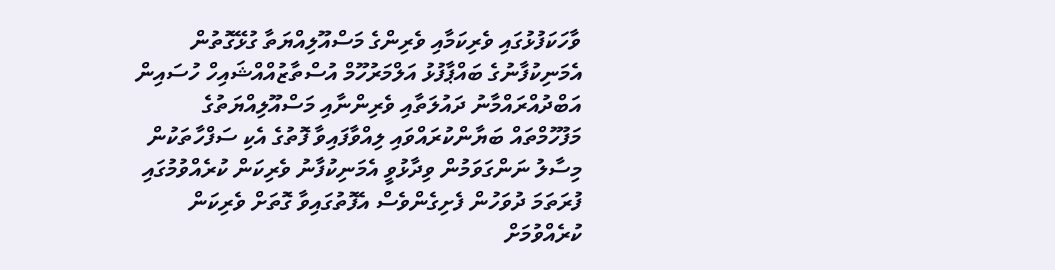ވާހަކަފުޅުގައި ވެރިކަމާއި ވެރިންގެ މަސްއޫލިއްޔަތާ ގުޅޭގޮތުން އެމަނިކުފާނުގެ ބައްޕާފުޅު އަލްމަރުހޫމް އުސްތާޒުއްއްޝައިހް ހުސައިން އަބްދުއްރައްމާނު ދައުލަތާއި ވެރިންނާއި މަސްއޫލިއްޔަތުގެ މަފުހޫމްތައް ބަޔާންކުރައްވައި ލިއްވާފައިވާ ފޮތުގެ އެކި ސަފްހާތަކުން މިސާލު ނަންގަވަމުން ވިދާޅުވީ އެމަނިކުފާނު ވެރިކަން ކުރެއްވުމުގައި ފުރަތަމަ ދުވަހުން ފެށިގެންވެސް އެފޮތުގައިވާ ގޮތަށް ވެރިކަން ކުރެއްވުމަށް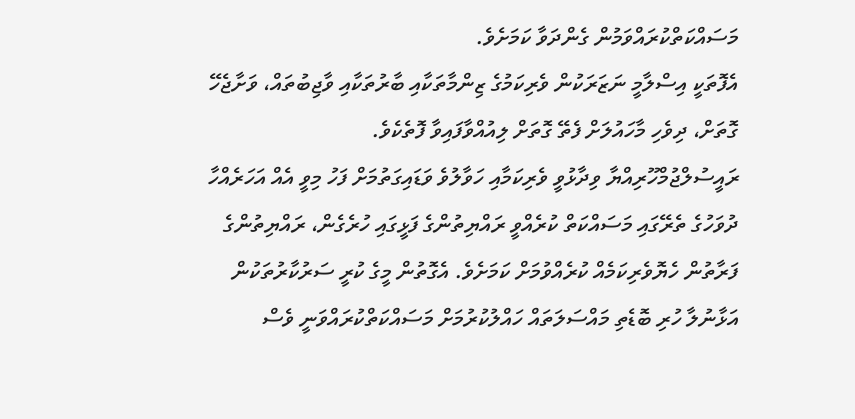މަސައްކަތްކުރައްވަމުން ގެންދަވާ ކަމަށެވެ.
އެފޮތަކީ އިސްލާމީ ނަޒަރަކުން ވެރިކަމުގެ ޒިންމާތަކާއި ބާރުތަކާއި ވާޖިބުތައް، ވަށާޖެހޭ ގޮތަށް، ދިވެހި މާހައުލަށް ފެތޭ ގޮތަށް ލިއުއްވާފައިވާ ފޮތެކެވެ.
ރައީސުލްޖުމްހޫރިއްޔާ ވިދާޅުވީ ވެރިކަމާއި ހަވާލުވެ ވަޑައިގަތުމަށް ފަހު މިވީ އެއް އަހަރެއްހާ ދުވަހުގެ ތެރޭގައި މަސައްކަތް ކުރެއްވީ ރައްޔިތުންގެ ފަޅީގައި ހުރެގެން، ރައްޔިތުންގެ ފަރާތުން ހެޔޮވެރިކަމެއް ކުރެއްވުމަށް ކަމަށެވެ. އެގޮތުން މީގެ ކުރީ ސަރުކާރުތަކުން އަޅާނުލާ ހުރި ބޮޑެތި މައްސަލަތައް ހައްލުކުރުމަށް މަސައްކަތްކުރައްވަނީ ވެސް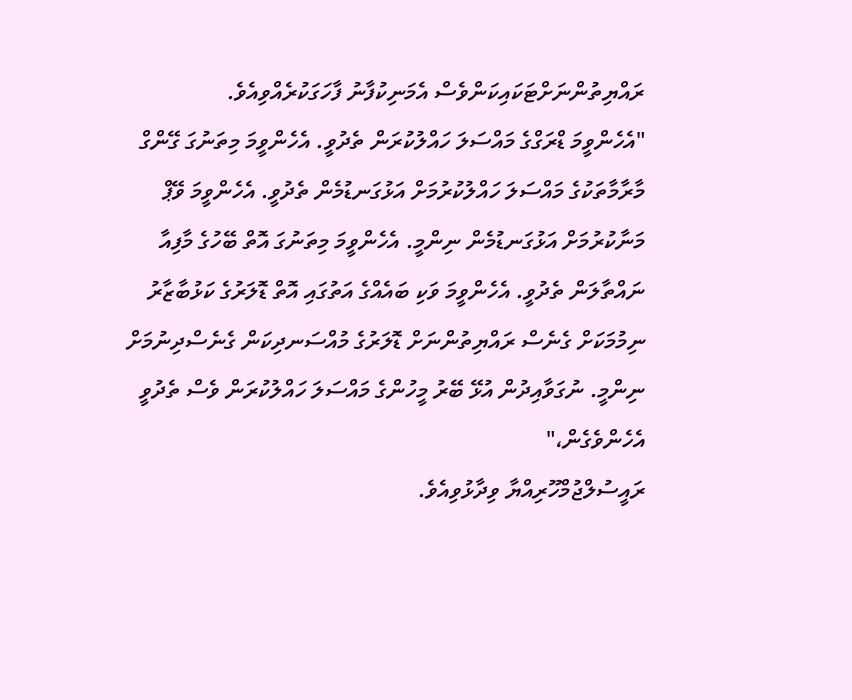ރައްޔިތުންނަށްޓަކައިކަންވެސް އެމަނިކުފާނު ފާހަގަކުރެއްވިއެވެ.
"އެހެންވީމަ ޑްރަގްގެ މައްސަލަ ހައްލުކުރަން ތެދުވީ. އެހެންވީމަ މިތަނުގަ ގޭންގް މާރާމާތަކުގެ މައްސަލަ ހައްލުކުރުމަށް އަޅުގަނޑުމެން ތެދުވީ. އެހެންވީމަ ވޭޕް މަނާކުރުމަށް އަޅުގަނޑުމެން ނިންމީ. އެހެންވީމަ މިތަނުގަ އޮތް ބޭހުގެ މާފިއާ ނައްތާލަން ތެދުވީ. އެހެންވީމަ ވަކި ބައެއްގެ އަތުގައި އޮތް ޑޮލަރުގެ ކަޅުބާޒާރު ނިމުމަކަށް ގެނެސް ރައްޔިތުންނަށް ޑޮލަރުގެ މުއްސަނދިކަން ގެނެސްދިނުމަށް ނިންމީ. ނުގަވާއިދުން އުޅޭ ބޭރު މީހުންގެ މައްސަލަ ހައްލުކުރަން ވެސް ތެދުވީ އެހެންވެގެން،"
ރައީސުލްޖުމްހޫރިއްޔާ ވިދާޅުވިއެވެ.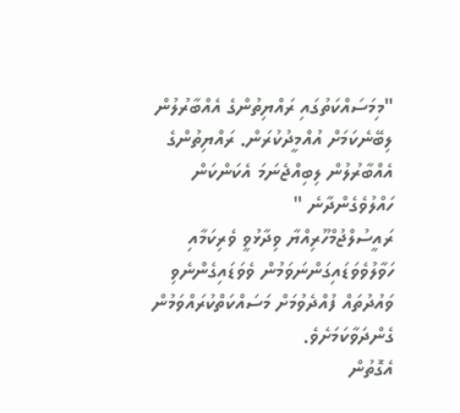"މިމަސައްކަތުގައި ރައްޔިތުންގެ އެއްބާރުލުން ލިބޭނެކަމަށް އުއްމީދުކުރަން. ރައްޔިތުންގެ އެއްބާރުލުން ލިބިއްޖެނަމަ އެކަންކަން ހައްލުވެގެންދާނެ "
ރައީސުލްޖުމްހޫރިއްޔާ ވިދާޅުވީ ވެރިކަމާއި ހަވާލުވެވަޑައިގަންނަވަމުން ވެވަޑައިގެންނެވި ވައުދުތައް ފުއްދެވުމަށް މަސައްކަތްކުރައްވަމުން ގެންދަވާކަމަށެވެ.
އެގޮތުން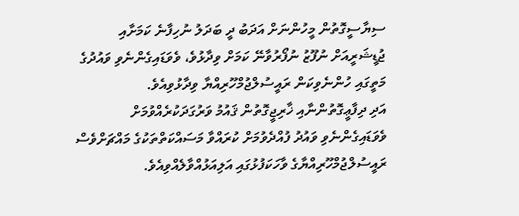ސިޔާސީގޮތުން މީހުންނަށް އަދަބު ދީ ބަދަލު ނުހިފާނެ ކަމަށާއި ޖުޑީޝަރީއަށް ނުފޫޒު ނުފޯރުވާނޭ ކަމަށް ވިދާޅުވެ، ވެވަޑައިގެންނެވި ވައުދުގެ މަތީގައި ހުންނެވިކަން ރައީސުލްޖުމްހޫރިއްޔާ ވިދާޅުވިއެވެ.
އަދި ދިފާޢީގޮތުންނާއި ޚާރިޖީގޮތުން ޤައުމު ވަރުގަދަކުރެއްވުމަށް ވެވަޑައިގެންނެވި ވައުދު ފުއްދެވުމަށް ކުރައްވާ މަސައްކަތްތަކުގެ މައްޗަށްވެސް ރައީސުލްޖުމްހޫރިއްޔާގެ ވާހަކަފުޅުގައި އަލިއަޅުއްވާލެއްވިއެވެ.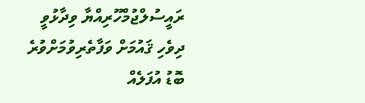ރައީސުލްޖުމްހޫރިއްޔާ ވިދާޅުވީ ދިވެހި ޤައުމަށް ވަފާތެރިވުމަށްވުރެ ބޮޑު އުފަލެއް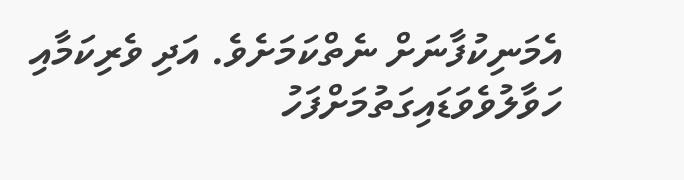އެމަނިކުފާނަށް ނެތްކަމަށެވެ. އަދި ވެރިކަމާއި ހަވާލުވެވަޑައިގަތުމަށްފަހު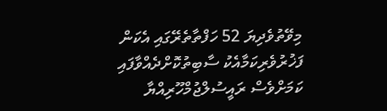މިވޭތުވެދިޔަ 52 ހަފްތާތެރޭގައި އެކަން ފަޚުރުވެރިކަމާއެކު ސާބިތުކޮށްދެއްވާފައި ކަމަށްވެސް ރައީސުލްޖުމްހޫރިއްޔާ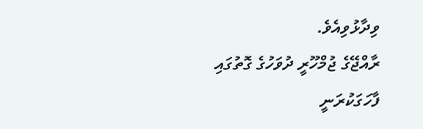ވިދާޅުވިއެވެ.
ރާއްޖޭގެ ޖުމްހޫރީ ދުވަހުގެ ގޮތުގައި ފާހަގަކުރަނީ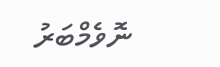ނޮވެމްބަރު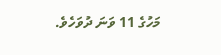މަހުގެ 11 ވަނަ ދުވަހެވެ.